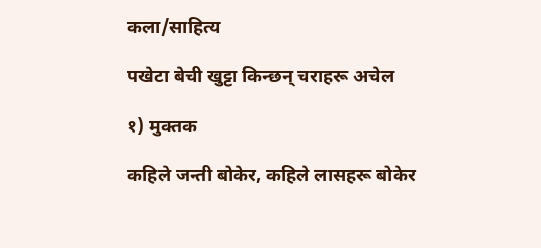कला/साहित्य

पखेटा बेची खुट्टा किन्छन् चराहरू अचेल

१) मुक्तक

कहिले जन्ती बोकेर, कहिले लासहरू बोकेर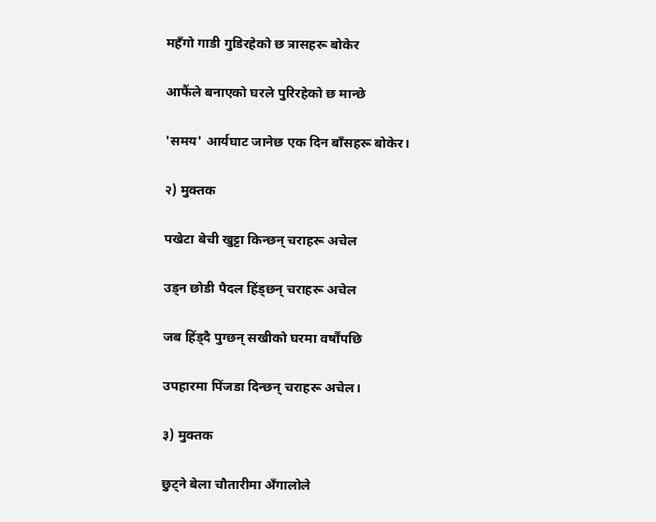महँगो गाडी गुडिरहेको छ त्रासहरू बोकेर

आफैंले बनाएको घरले पुरिरहेको छ मान्छे

'समय' आर्यघाट जानेछ एक दिन बाँसहरू बोकेर।

२) मुक्तक

पखेटा बेची खुट्टा किन्छन् चराहरू अचेल

उड्न छोडी पैदल हिंड्छन् चराहरू अचेल

जब हिंड्दै पुग्छन् सखीको घरमा वर्षौंपछि

उपहारमा पिंजडा दिन्छन् चराहरू अचेल।

३) मुक्तक

छुट्ने बेला चौतारीमा अँगालोले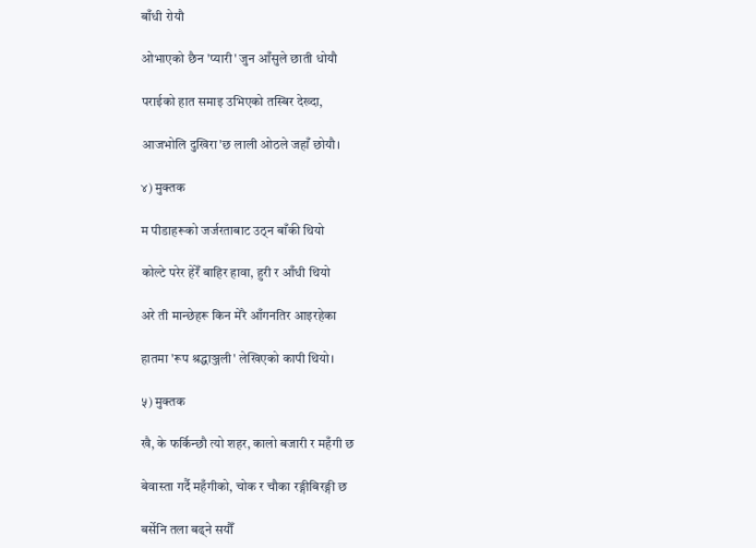बाँधी रोयौ

ओभाएको छैन 'प्यारी' जुन आँसुले छाती धोयौ

पराईको हात समाइ उभिएको तस्बिर देख्दा,

आजभोलि दुखिरा'छ लाली ओठले जहाँ छोयौ।

४) मुक्तक

म पीडाहरूको जर्जरताबाट उठ्न बाँकी थियो

कोल्टे परेर हेरेँ बाहिर हावा, हुरी र आँधी थियो

अरे ती मान्छेहरू किन मेरै आँगनतिर आइरहेका

हातमा 'रूप श्रद्धाञ्जली' लेखिएको कापी थियो।

५) मुक्तक

खै, के फर्किन्छौ त्यो शहर, कालो बजारी र महँगी छ

बेवास्ता गर्दै महँगीको, चोक र चौका रङ्गीबिरङ्गी छ

बर्सेनि तला बढ्ने सयौँ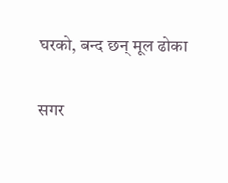घरको, बन्द छन् मूल ढोका

सगर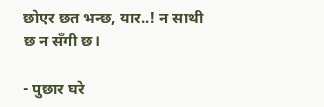छोएर छत भन्छ, यार..! न साथी छ न सँगी छ।

- पुछार घरे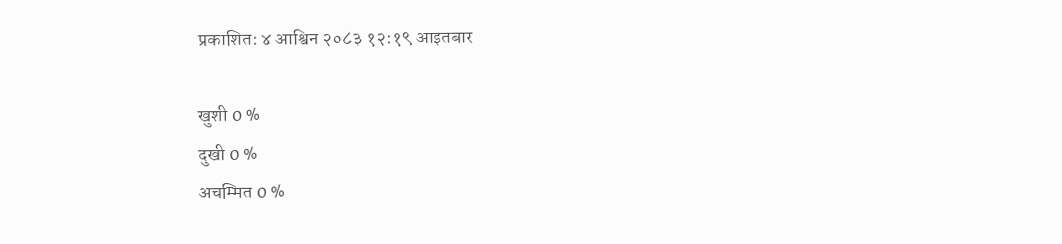प्रकाशित: ४ आश्विन २०८३ १२:१९ आइतबार

खुशी 0 %
दुखी 0 %
अचम्मित 0 %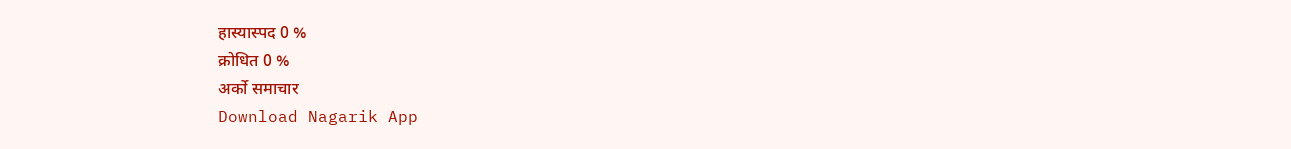हास्यास्पद 0 %
क्रोधित 0 %
अर्को समाचार
Download Nagarik App